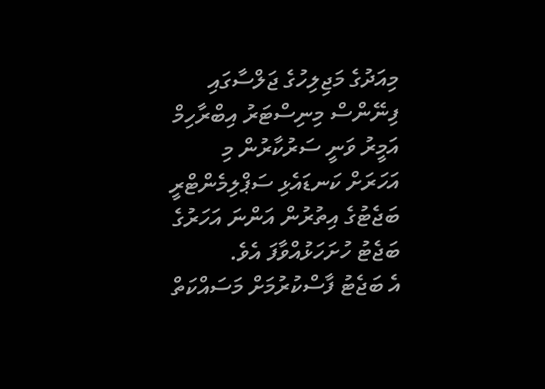މިއަދުގެ މަޖިލިހުގެ ޖަލްސާގައި ފިނޭންސް މިނިސްޓަރު އިބްރާހިމް އަމީރު ވަނީ ސަރުކާރުން މި އަހަރަށް ކަނޑައެޅި ސަޕްލިމެންޓްރީ ބަޖެޓުގެ އިތުރުން އަންނަ އަހަރުގެ ބަޖެޓު ހުށަހަޅުއްވާފަ އެވެ.
އެ ބަޖެޓު ފާސްކުރުމަށް މަސައްކަތް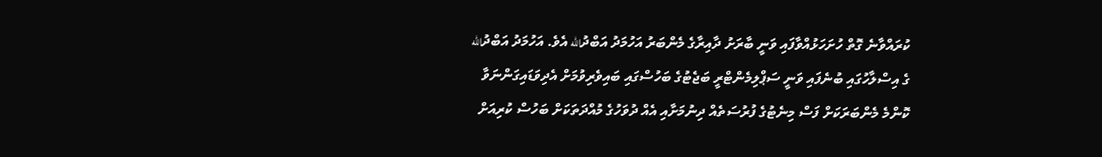ކުރައްވާނެ ގޮތް ހުށަހަޅުއްވާފައި ވަނީ ބާރަށު ދާއިރާގެ މެންބަރު އަހުމަދު އަބްދުالله އެވެ. އަހުމަދު އަބްދުالله ގެ އިސްލާހުގައި ބުނެފައި ވަނީ ސަޕްލިމެންޓްރީ ބަޖެޓުގެ ބަހުސްގައި ބައިވެރިވުމަށް އެދިވަޑައިގަންނަވާ ކޮންމެ މެންބަރަކަށް ފަސް މިނެޓުގެ ފުރުސަތެއް ދިނުމަށާއި އެއް ދުވަހުގެ މުއްދަތަކަށް ބަހުސް ކުރިއަށް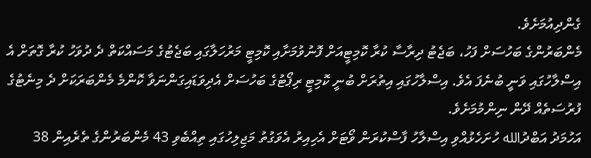ގެންދިއުމަށެވެ.
މެންބަރުންގެ ބަހުސަށް ފަހު، ބަޖެޓު ދިރާސާ ކުރާ ކޮމިޓީއަށް ފޮނުވުމަށާއި ކޮމިޓީ މަރުހަލާގައި ބަޖެޓުގެ މަސައްކަތް ދެ ދުވަހު ކުރާ ގޮތަށް އެ އިސްލާހުގައި ވަނީ ބުނެފަ އެވެ. އިސްލާހުގައި އިތުރަށް ބުނީ ކޮމިޓީ ރިޕޯޓުގެ ބަހުސަށް އެދިވަޑައިގަންނަވާ ކޮންމެ މެންބަރަކަށް ދެ މިނެޓުގެ ފުރުސަތެއް ދޭން ނިންމުމަށެވެ.
އަހުމަދު އަބްދުالله ހުށަހެޅުއްވި އިސްލާހު ފާސްކުރަން ވޯޓަށް އެހިއިރު އެވަގުތު މަޖިލިހުގައި ތިއްބެވި 43 މެންބަރުންގެ ތެރެއިން 38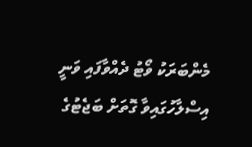މެންބަރަކު ވޯޓު ދެއްވާފައި ވަނީ އިސްލާހުގައިވާ ގޮތަށް ބަޖެޓުގެ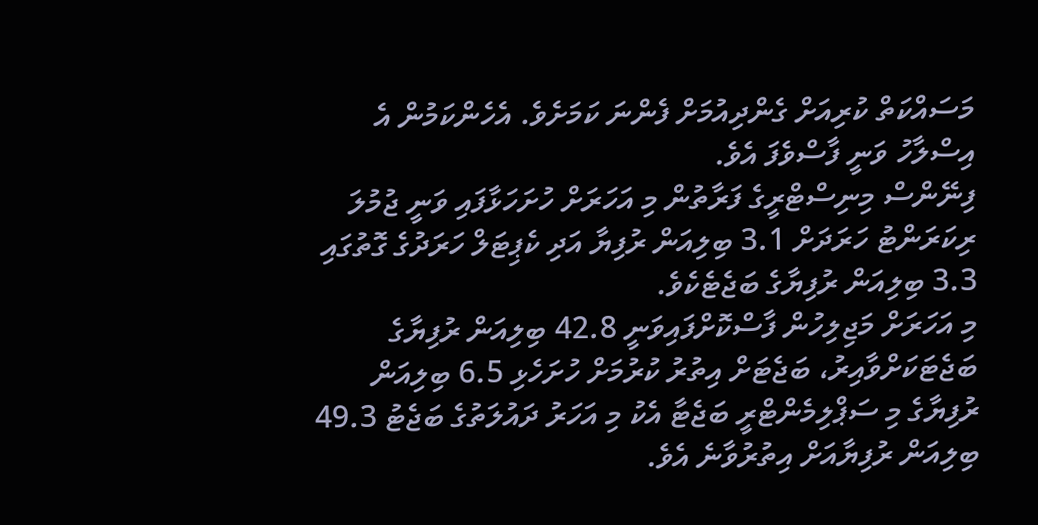މަސައްކަތް ކުރިއަށް ގެންދިއުމަށް ފެންނަ ކަމަށެވެ. އެހެންކަމުން އެ އިސްލާހު ވަނީ ފާސްވެފަ އެވެ.
ފިނޭންސް މިނިސްޓްރީގެ ފަރާތުން މި އަހަރަށް ހުށަހަޅާފައި ވަނީ ޖުމުލަ ރިކަރަންޓު ހަރަދަށް 3.1 ބިލިއަން ރުފިޔާ އަދި ކެޕިޓަލް ހަރަދުގެ ގޮތުގައި 3.3 ބިލިއަން ރުފިޔާގެ ބަޖެޓެކެވެ.
މި އަހަރަށް މަޖިލިހުން ފާސްކޮށްފައިވަނީ 42.8 ބިލިއަން ރުފިޔާގެ ބަޖެޓަކަށްވާއިރު، ބަޖެޓަށް އިތުރު ކުރުމަށް ހުށަހެޅި 6.5 ބިލިއަން ރުފިޔާގެ މި ސަޕްލިމެންޓްރީ ބަޖެޓާ އެކު މި އަހަރު ދައުލަތުގެ ބަޖެޓު 49.3 ބިލިއަން ރުފިޔާއަށް އިތުރުވާނެ އެވެ.